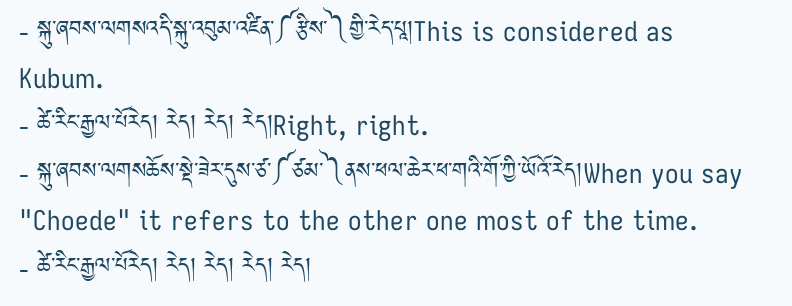- སྐུ་ཞབས་ལགསའདི་སྐུ་འབུམ་འཛིན་༼རྩིས་༽གྱི་རེད་པཱ།This is considered as Kubum.
- ཚེ་རིང་རྒྱལ་པོརེད། རེད། རེད། རེད།Right, right.
- སྐུ་ཞབས་ལགསཆོས་སྡེ་ཟེར་དུས་ཙ་༼ཙམ་༽ནས་ཕལ་ཆེར་ཕ་གའི་གོ་ཀྱི་ཡོའོ་རེད།When you say "Choede" it refers to the other one most of the time.
- ཚེ་རིང་རྒྱལ་པོརེད། རེད། རེད། རེད། རེད།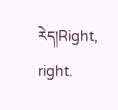རེད།Right, right.